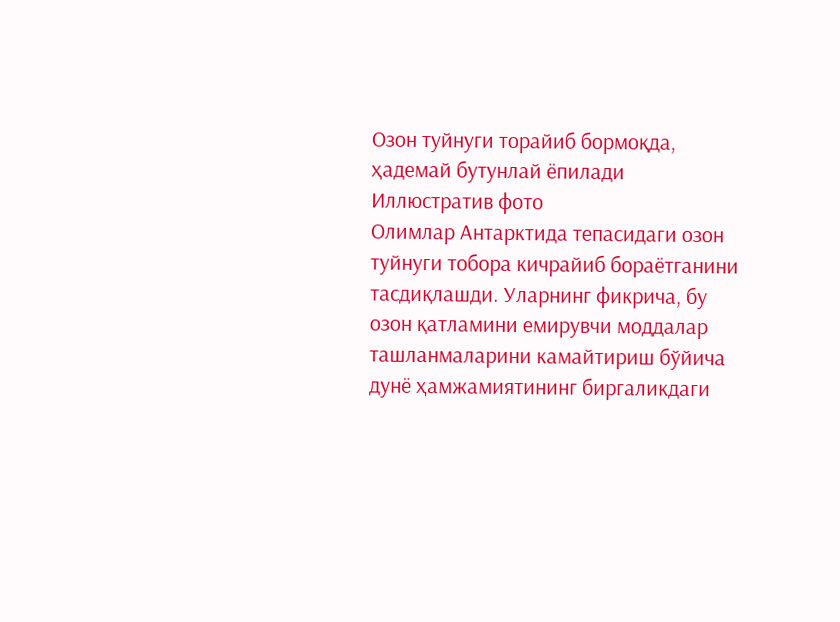Озон туйнуги торайиб бормоқда, ҳадемай бутунлай ёпилади
Иллюстратив фото
Олимлар Антарктида тепасидаги озон туйнуги тобора кичрайиб бораётганини тасдиқлашди. Уларнинг фикрича, бу озон қатламини емирувчи моддалар ташланмаларини камайтириш бўйича дунё ҳамжамиятининг биргаликдаги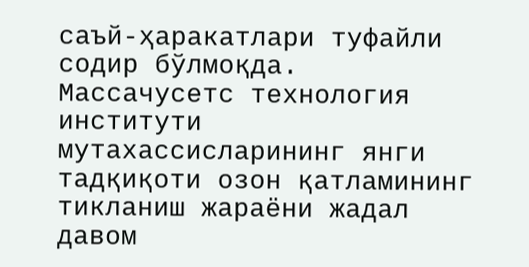саъй-ҳаракатлари туфайли содир бўлмоқда.
Массачусетс технология институти мутахассисларининг янги тадқиқоти озон қатламининг тикланиш жараёни жадал давом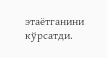этаётганини кўрсатди.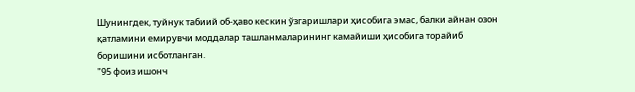Шунингдек, туйнук табиий об-ҳаво кескин ўзгаришлари ҳисобига эмас, балки айнан озон қатламини емирувчи моддалар ташланмаларининг камайиши ҳисобига торайиб боришини исботланган.
"95 фоиз ишонч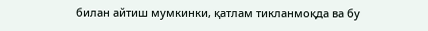билан айтиш мумкинки, қатлам тикланмоқда ва бу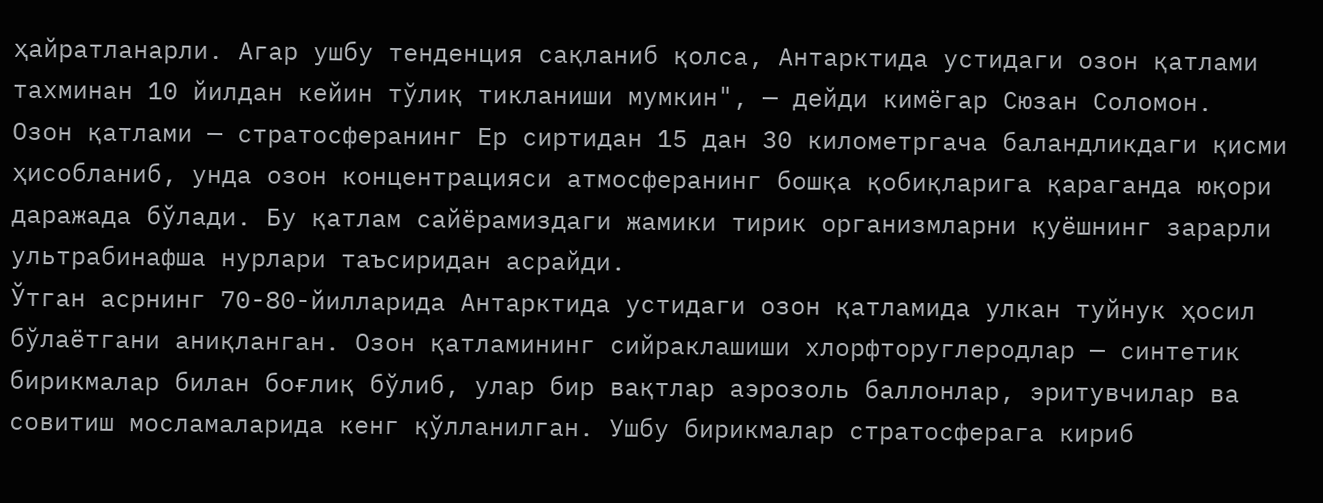ҳайратланарли. Агар ушбу тенденция сақланиб қолса, Антарктида устидаги озон қатлами тахминан 10 йилдан кейин тўлиқ тикланиши мумкин", — дейди кимёгар Сюзан Соломон.
Озон қатлами — стратосферанинг Ер сиртидан 15 дан 30 километргача баландликдаги қисми ҳисобланиб, унда озон концентрацияси атмосферанинг бошқа қобиқларига қараганда юқори даражада бўлади. Бу қатлам сайёрамиздаги жамики тирик организмларни қуёшнинг зарарли ультрабинафша нурлари таъсиридан асрайди.
Ўтган асрнинг 70-80-йилларида Антарктида устидаги озон қатламида улкан туйнук ҳосил бўлаётгани аниқланган. Озон қатламининг сийраклашиши хлорфторуглеродлар — синтетик бирикмалар билан боғлиқ бўлиб, улар бир вақтлар аэрозоль баллонлар, эритувчилар ва совитиш мосламаларида кенг қўлланилган. Ушбу бирикмалар стратосферага кириб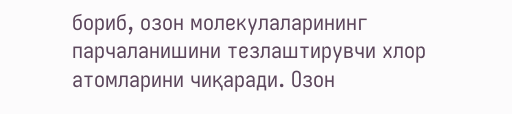бориб, озон молекулаларининг парчаланишини тезлаштирувчи хлор атомларини чиқаради. Озон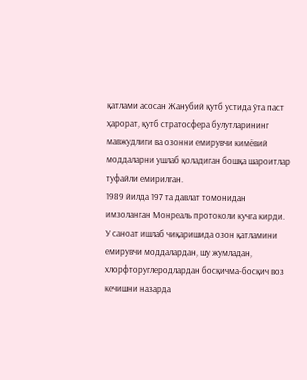қатлами асосан Жанубий қутб устида ўта паст ҳарорат, қутб стратосфера булутларининг мавжудлиги ва озонни емирувчи кимёвий моддаларни ушлаб қоладиган бошқа шароитлар туфайли емирилган.
1989 йилда 197 та давлат томонидан имзоланган Монреаль протоколи кучга кирди. У саноат ишлаб чиқаришида озон қатламини емирувчи моддалардан, шу жумладан, хлорфторуглеродлардан босқичма-босқич воз кечишни назарда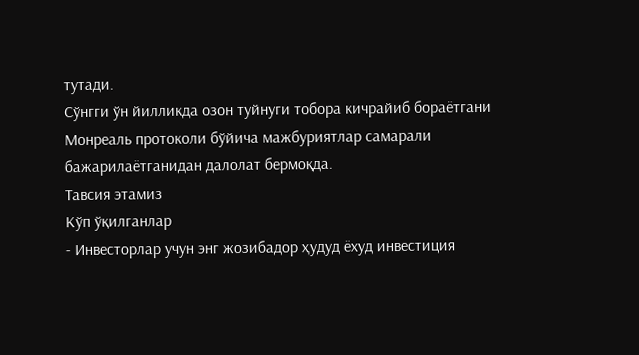тутади.
Сўнгги ўн йилликда озон туйнуги тобора кичрайиб бораётгани Монреаль протоколи бўйича мажбуриятлар самарали бажарилаётганидан далолат бермоқда.
Тавсия этамиз
Кўп ўқилганлар
- Инвесторлар учун энг жозибадор ҳудуд ёхуд инвeстиция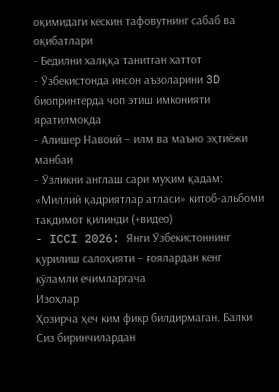оқимидаги кескин тафовутнинг сабаб ва оқибатлари
- Бедилни халққа танитган хаттот
- Ўзбекистонда инсон аъзоларини 3D биопринтерда чоп этиш имконияти яратилмоқда
- Алишер Навоий – илм ва маъно эҳтиёжи манбаи
- Ўзликни англаш сари муҳим қадам: «Миллий қадриятлар атласи» китоб-альбоми тақдимот қилинди (+видео)
- ICCI 2026: Янги Ўзбекистоннинг қурилиш салоҳияти – ғоялардан кенг кўламли ечимларгача
Изоҳлар
Ҳозирча ҳеч ким фикр билдирмаган. Балки Сиз биринчилардан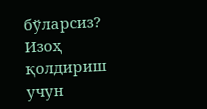бўларсиз?
Изоҳ қолдириш учун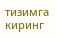тизимга киринг